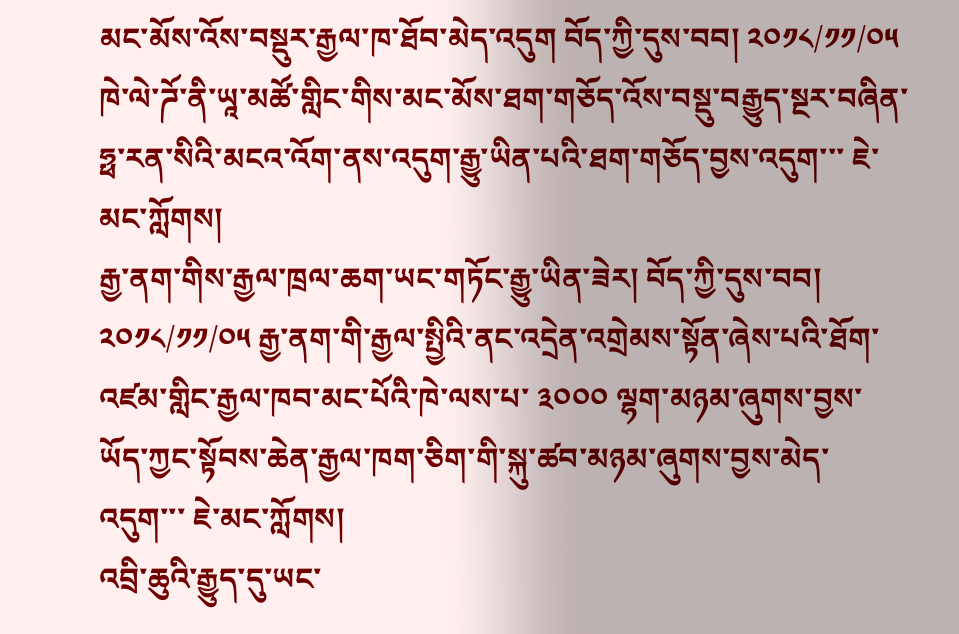མང་མོས་འོས་བསྡུར་རྒྱལ་ཁ་ཐོབ་མེད་འདུག བོད་ཀྱི་དུས་བབ། ༢༠༡༨/༡༡/༠༥ ཁེ་ལེ་ཌོ་ནི་ཡཱ་མཚོ་གླིང་གིས་མང་མོས་ཐག་གཅོད་འོས་བསྡུ་བརྒྱུད་སྔར་བཞིན་ཧྥ་རན་སིའི་མངའ་འོག་ནས་འདུག་རྒྱུ་ཡིན་པའི་ཐག་གཅོད་བྱས་འདུག་་་ ཇེ་མང་ཀློགས།
རྒྱ་ནག་གིས་རྒྱལ་ཁྲལ་ཆག་ཡང་གཏོང་རྒྱུ་ཡིན་ཟེར། བོད་ཀྱི་དུས་བབ། ༢༠༡༨/༡༡/༠༥ རྒྱ་ནག་གི་རྒྱལ་སྤྱིའི་ནང་འདྲེན་འགྲེམས་སྟོན་ཞེས་པའི་ཐོག་འཛམ་གླིང་རྒྱལ་ཁབ་མང་པོའི་ཁེ་ལས་པ་ ༣༠༠༠ ལྷག་མཉམ་ཞུགས་བྱས་ཡོད་ཀྱང་སྟོབས་ཆེན་རྒྱལ་ཁག་ཅིག་གི་སྐུ་ཚབ་མཉམ་ཞུགས་བྱས་མེད་འདུག་་་ ཇེ་མང་ཀློགས།
འབྲི་ཆུའི་རྒྱུད་དུ་ཡང་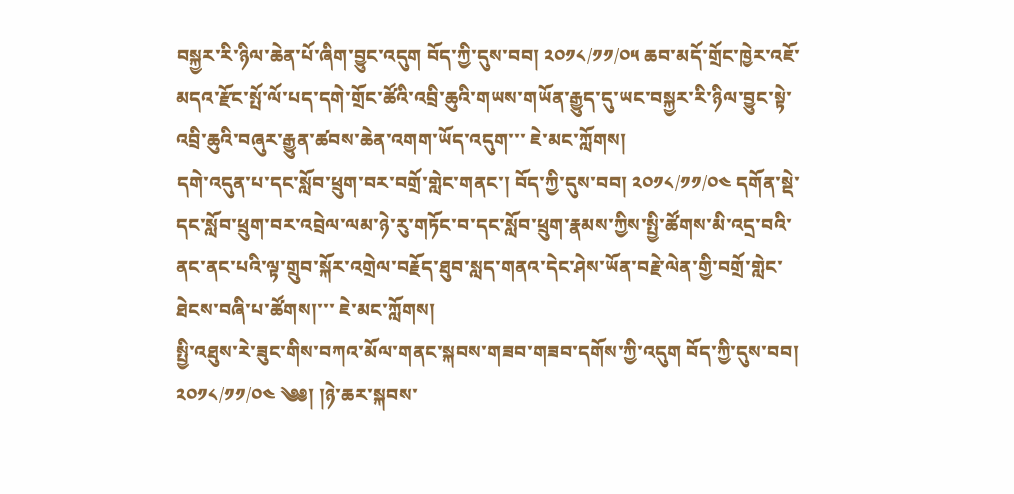བསྐྱར་རི་ཉིལ་ཆེན་པོ་ཞིག་བྱུང་འདུག བོད་ཀྱི་དུས་བབ། ༢༠༡༨/༡༡/༠༥ ཆབ་མདོ་གྲོང་ཁྱེར་འཇོ་མདའ་རྫོང་སྤོ་ལོ་པད་དགེ་གྲོང་ཚོའི་འབྲི་ཆུའི་གཡས་གཡོན་རྒྱུད་དུ་ཡང་བསྐྱར་རི་ཉིལ་བྱུང་སྟེ་འབྲི་ཆུའི་བཞུར་རྒྱུན་ཚབས་ཆེན་འགག་ཡོད་འདུག་་་ ཇེ་མང་ཀློགས།
དགེ་འདུན་པ་དང་སློབ་ཕྲུག་བར་བགྲོ་གླེང་གནང་། བོད་ཀྱི་དུས་བབ། ༢༠༡༨/༡༡/༠༤ དགོན་སྡེ་དང་སློབ་ཕྲུག་བར་འབྲེལ་ལམ་ཉེ་རུ་གཏོང་བ་དང་སློབ་ཕྲུག་རྣམས་ཀྱིས་སྤྱི་ཚོགས་མི་འདྲ་བའི་ནང་ནང་པའི་ལྟ་གྲུབ་སྐོར་འགྲེལ་བརྗོད་ཐུབ་སླད་གནའ་དེང་ཤེས་ཡོན་བརྗེ་ལེན་གྱི་བགྲོ་གླེང་ཐེངས་བཞི་པ་ཚོགས།་་་ ཇེ་མང་ཀློགས།
སྤྱི་འཐུས་རེ་ཟུང་གིས་བཀའ་མོལ་གནང་སྐབས་གཟབ་གཟབ་དགོས་ཀྱི་འདུག བོད་ཀྱི་དུས་བབ། ༢༠༡༨/༡༡/༠༤ ༄༅། །ཉེ་ཆར་སྐབས་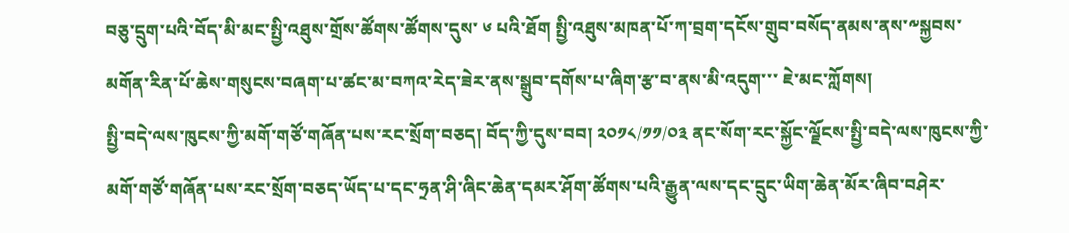བཅུ་དྲུག་པའི་བོད་མི་མང་སྤྱི་འཐུས་གྲོས་ཚོགས་ཚོགས་དུས་ ༦ པའི་ཐོག སྤྱི་འཐུས་མཁན་པོ་ཀ་བྲག་དངོས་གྲུབ་བསོད་ནམས་ནས་༸སྐྱབས་མགོན་རིན་པོ་ཆེས་གསུངས་བཞག་པ་ཚང་མ་བཀའ་རེད་ཟེར་ནས་སྒྲུབ་དགོས་པ་ཞིག་རྩ་བ་ནས་མི་འདུག་་་ ཇེ་མང་ཀློགས།
སྤྱི་བདེ་ལས་ཁུངས་ཀྱི་མགོ་གཙོ་གཞོན་པས་རང་སྲོག་བཅད། བོད་ཀྱི་དུས་བབ། ༢༠༡༨/༡༡/༠༣ ནང་སོག་རང་སྐྱོང་ལྗོངས་སྤྱི་བདེ་ལས་ཁུངས་ཀྱི་མགོ་གཙོ་གཞོན་པས་རང་སྲོག་བཅད་ཡོད་པ་དང་ཧྲན་ཤི་ཞིང་ཆེན་དམར་ཤོག་ཚོགས་པའི་རྒྱུན་ལས་དང་དྲུང་ཡིག་ཆེན་མོར་ཞིབ་བཤེར་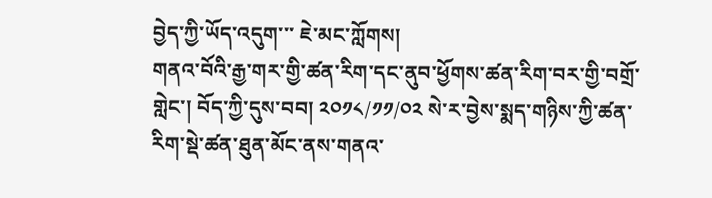བྱེད་ཀྱི་ཡོད་འདུག་་་ ཇེ་མང་ཀློགས།
གནའ་བོའི་རྒྱ་གར་གྱི་ཚན་རིག་དང་ནུབ་ཕྱོགས་ཚན་རིག་བར་གྱི་བགྲོ་གླེང་། བོད་ཀྱི་དུས་བབ། ༢༠༡༨/༡༡/༠༢ སེ་ར་བྱེས་སྨད་གཉིས་ཀྱི་ཚན་རིག་སྡེ་ཚན་ཐུན་མོང་ནས་གནའ་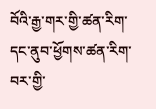བོའི་རྒྱ་གར་གྱི་ཚན་རིག་དང་ནུབ་ཕྱོགས་ཚན་རིག་བར་གྱི་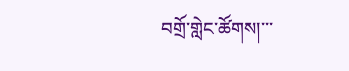བགྲོ་གླེང་ཚོགས།་་་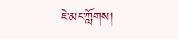ཇེ་མང་ཀློགས།